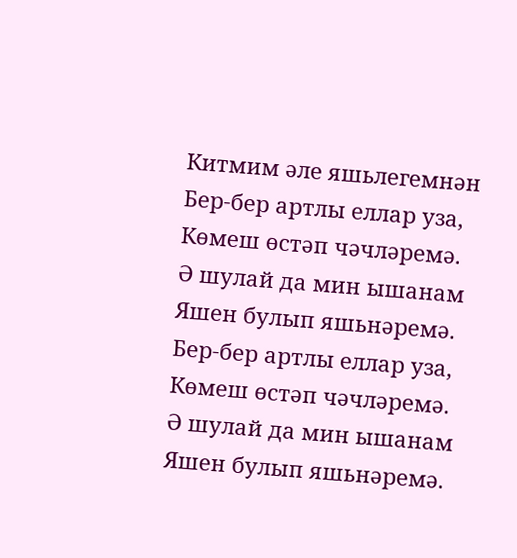Китмим әле яшьлегемнән
Бер-бер артлы еллар уза,
Көмеш өстәп чәчләремә.
Ә шулай да мин ышанам
Яшен булып яшьнәремә.
Бер-бер артлы еллар уза,
Көмеш өстәп чәчләремә.
Ә шулай да мин ышанам
Яшен булып яшьнәремә.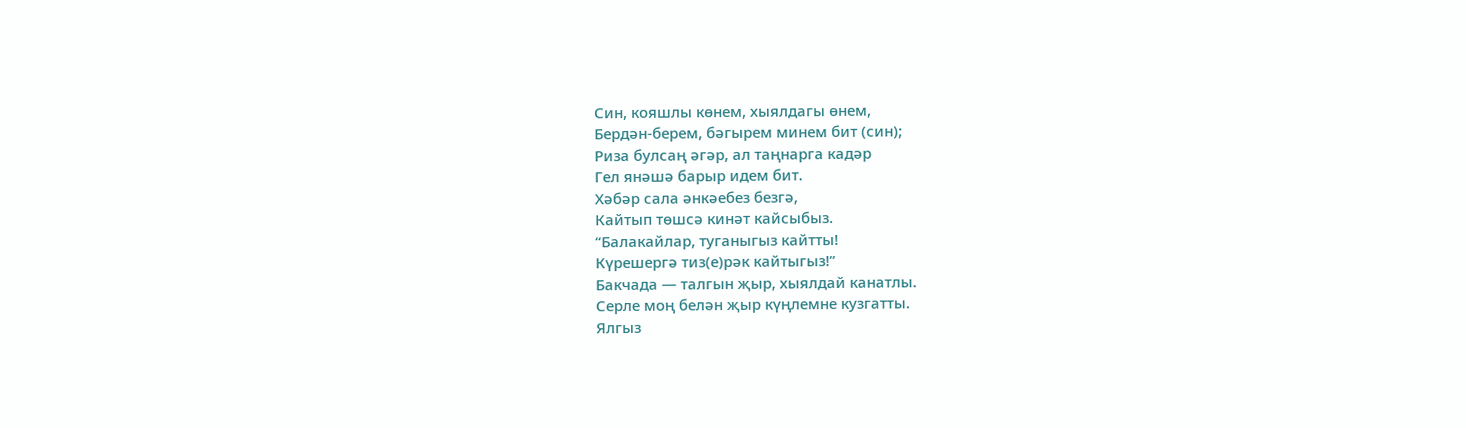Син, кояшлы көнем, хыялдагы өнем,
Бердән-берем, бәгырем минем бит (син);
Риза булсаң әгәр, ал таңнарга кадәр
Гел янәшә барыр идем бит.
Хәбәр сала әнкәебез безгә,
Кайтып төшсә кинәт кайсыбыз.
“Балакайлар, туганыгыз кайтты!
Күрешергә тиз(е)рәк кайтыгыз!”
Бакчада — талгын җыр, хыялдай канатлы.
Серле моң белән җыр күңлемне кузгатты.
Ялгыз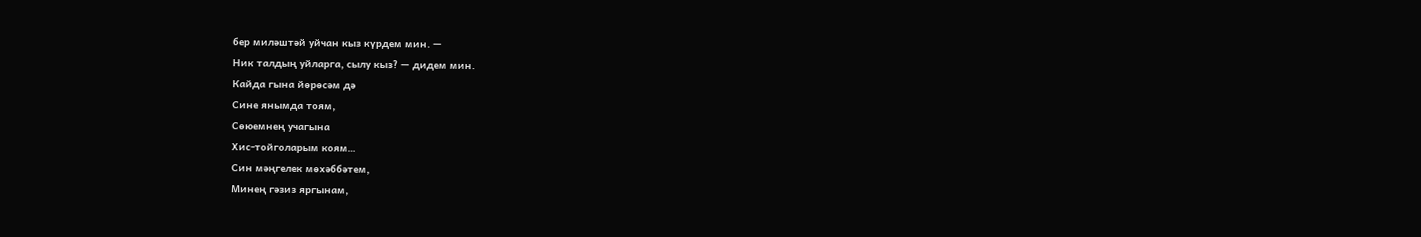бер миләштәй уйчан кыз күрдем мин. —
Ник талдың уйларга, сылу кыз? — дидем мин.
Кайда гына йөрөсәм дә
Сине янымда тоям,
Сөюемнең учагына
Хис-тойголарым коям…
Син мәңгелек мөхәббәтем,
Минең гәзиз яргынам,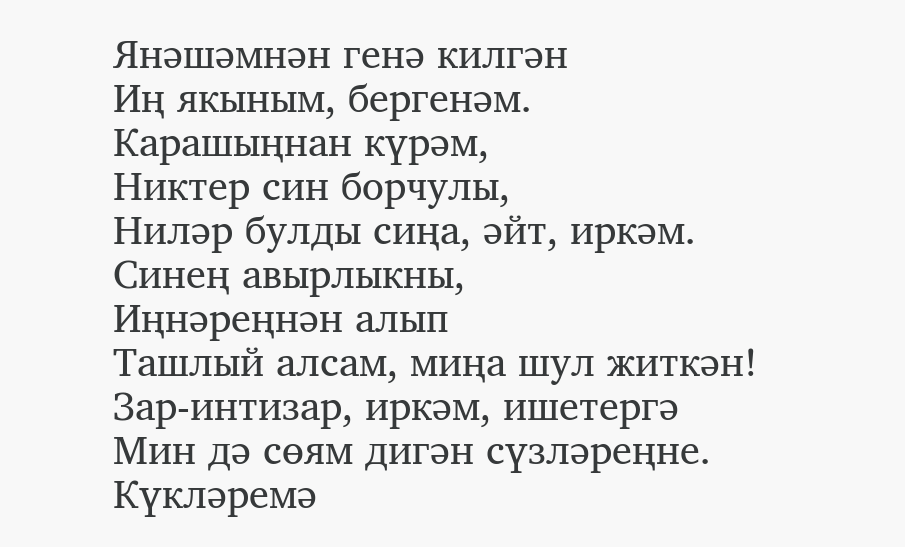Янәшәмнән генә килгән
Иң якыным, бергенәм.
Карашыңнан күрәм,
Никтер син борчулы,
Ниләр булды сиңа, әйт, иркәм.
Синең авырлыкны,
Иңнәреңнән алып
Ташлый алсам, миңа шул житкән!
Зар-интизар, иркәм, ишетергә
Мин дә сөям дигән сүзләреңне.
Күкләремә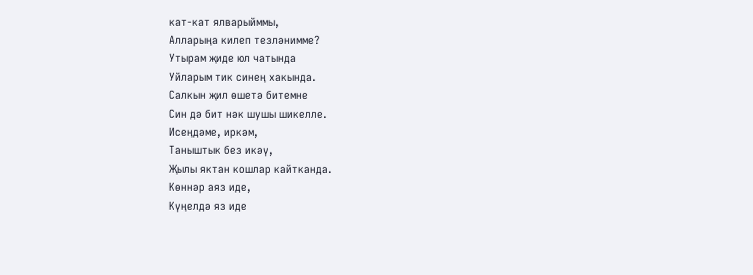кат-кат ялварыйммы,
Алларыңа килеп тезләнимме?
Утырам җиде юл чатында
Уйларым тик синең хакында.
Салкын җил өшетә битемне
Син дә бит нәк шушы шикелле.
Исеңдәме, иркәм,
Таныштык без икәү,
Җылы яктан кошлар кайтканда.
Көннәр аяз иде,
Күңелдә яз иде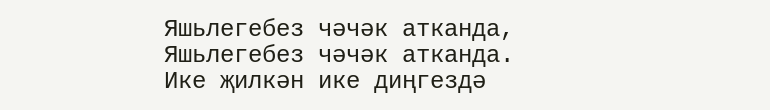Яшьлегебез чәчәк атканда,
Яшьлегебез чәчәк атканда.
Ике җилкән ике диңгездә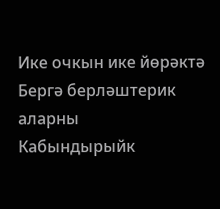Ике очкын ике йөрәктә
Бергә берләштерик аларны
Кабындырыйк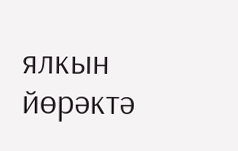ялкын йөрәктә